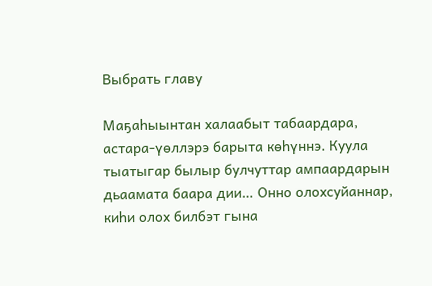Выбрать главу

Маҕаһыынтан халаабыт табаардара, астара-үөллэрэ барыта көһүннэ. Куула тыатыгар былыр булчуттар ампаардарын дьаамата баара дии… Онно олохсуйаннар, киһи олох билбэт гына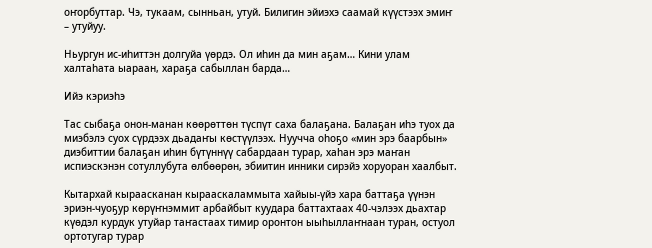оҥорбуттар. Чэ, тукаам, сынньан, утуй. Билигин эйиэхэ саамай күүстээх эмиҥ – утуйуу.

Ньургун ис-иһиттэн долгуйа үөрдэ. Ол иһин да мин аҕам… Кини улам халтаһата ыараан, хараҕа сабыллан барда…

Ийэ кэриэһэ

Тас сыбаҕа онон-манан көөрөттөн түспүт саха балаҕана. Балаҕан иһэ туох да миэбэлэ суох сүрдээх дьадаҥы көстүүлээх. Нуучча оһоҕо «мин эрэ баарбын» диэбиттии балаҕан иһин бүтүннүү сабардаан турар, хаһан эрэ маҥан испиэскэнэн сотуллубута өлбөөрөн, эбиитин инники сирэйэ хоруоран хаалбыт.

Кытархай кыраасканан кырааскаламмыта хайыы-үйэ хара баттаҕа үүнэн эриэн-чуоҕур көрүҥнэммит арбайбыт куудара баттахтаах 40-чэлээх дьахтар күөдэл курдук утуйар таҥастаах тимир оронтон ыыһыллаҥнаан туран, остуол ортотугар турар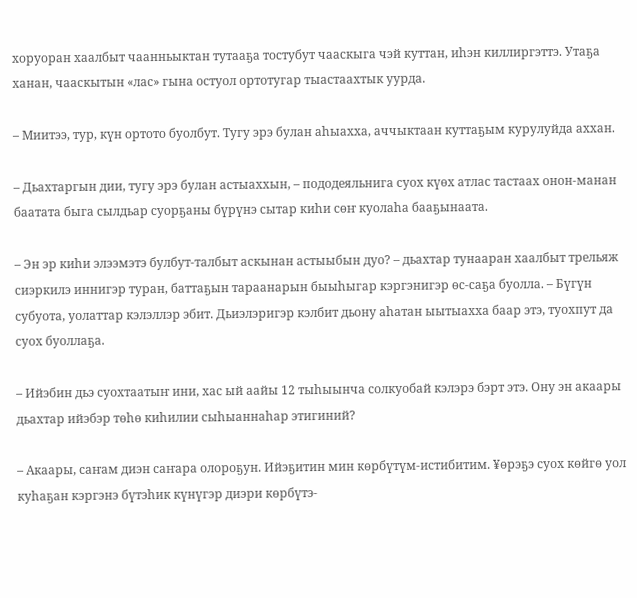хоруоран хаалбыт чаанньыктан тутааҕа тостубут чааскыга чэй куттан, иһэн киллиргэттэ. Утаҕа ханан, чааскытын «лас» гына остуол ортотугар тыастаахтык уурда.

– Миитээ, тур, күн ортото буолбут. Тугу эрэ булан аһыахха, аччыктаан куттаҕым курулуйда аххан.

– Дьахтаргын дии, тугу эрэ булан астыаххын, – пододеяльнига суох күөх атлас тастаах онон-манан баатата быга сылдьар суорҕаны бүрүнэ сытар киһи сөҥ куолаһа бааҕынаата.

– Эн эр киһи элээмэтэ булбут-талбыт аскынан астыыбын дуо? – дьахтар тунааран хаалбыт трельяж сиэркилэ иннигэр туран, баттаҕын тараанарын быыһыгар кэргэнигэр өс-саҕа буолла. – Бүгүн субуота, уолаттар кэлэллэр эбит. Дьиэлэригэр кэлбит дьону аһатан ыытыахха баар этэ, туохпут да суох буоллаҕа.

– Ийэбин дьэ суохтаатыҥ ини, хас ый аайы 12 тыһыынча солкуобай кэлэрэ бэрт этэ. Ону эн акаары дьахтар ийэбэр төһө киһилии сыһыаннаһар этигиний?

– Акаары, саҥам диэн саҥара олороҕун. Ийэҕитин мин көрбүтүм-истибитим. ¥өрэҕэ суох көйгө уол куһаҕан кэргэнэ бүтэһик күнүгэр диэри көрбүтэ-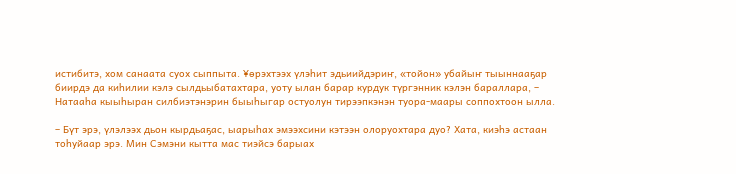истибитэ, хом санаата суох сыппыта. ¥өрэхтээх үлэһит эдьиийдэриҥ, «тойон» убайыҥ тыыннааҕар биирдэ да киһилии кэлэ сылдьыбатахтара, уоту ылан барар курдук түргэнник кэлэн бараллара, – Натааһа кыыһыран силбиэтэнэрин быыһыгар остуолун тирээпкэнэн туора-маары соппохтоон ылла.

– Бүт эрэ, үлэлээх дьон кырдьаҕас, ыарыһах эмээхсини кэтээн олоруохтара дуо? Хата, киэһэ астаан тоһуйаар эрэ. Мин Сэмэни кытта мас тиэйсэ барыах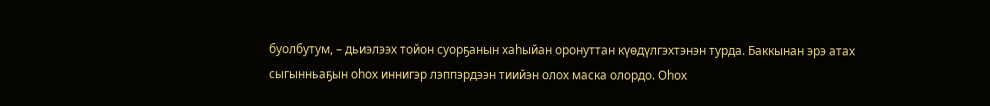буолбутум, – дьиэлээх тойон суорҕанын хаһыйан оронуттан күөдүлгэхтэнэн турда. Баккынан эрэ атах сыгынньаҕын оһох иннигэр лэппэрдээн тиийэн олох маска олордо. Оһох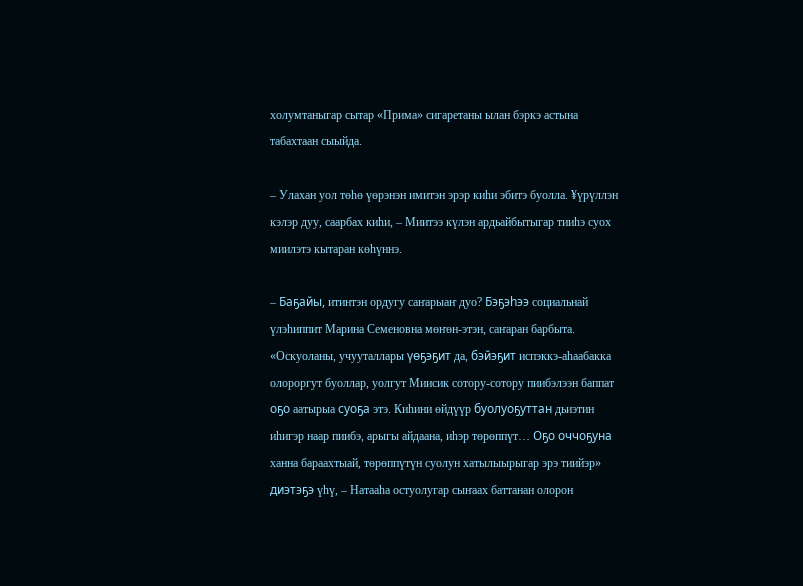холумтаныгар сытар «Прима» сигаретаны ылан бэркэ астына табахтаан сыыйда.

– Улахан уол төһө үөрэнэн имитэн эрэр киһи эбитэ буолла. ¥үрүллэн кэлэр дуу, саарбах киһи, – Миитээ күлэн ардьайбытыгар тииһэ суох миилэтэ кытаран көһүннэ.

– Баҕайы, итинтэн ордугу саҥарыаҥ дуо? Бэҕэһээ социальнай үлэһиппит Марина Семеновна мөҥөн-этэн, саҥаран барбыта. «Оскуоланы, учууталлары үөҕэҕит да, бэйэҕит испэккэ-аһаабакка олороргут буоллар, уолгут Миисик сотору-сотору пиибэлээн баппат оҕо аатырыа суоҕа этэ. Киһини өйдүүр буолуоҕуттан дьиэтин иһигэр наар пиибэ, арыгы айдаана, иһэр төрөппүт… Оҕо оччоҕуна ханна бараахтыай, төрөппүтүн суолун хатылыырыгар эрэ тиийэр» диэтэҕэ үһү, – Натааһа остуолугар сыҥаах баттанан олорон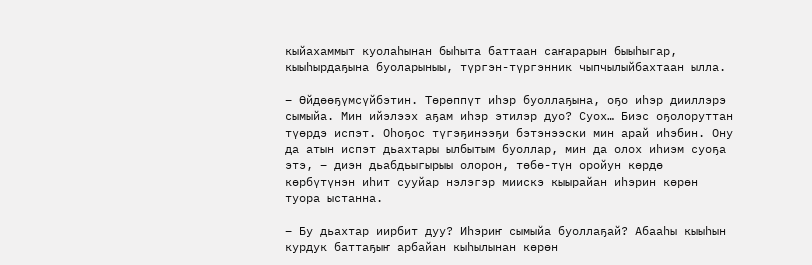кыйахаммыт куолаһынан быһыта баттаан саҥарарын быыһыгар, кыыһырдаҕына буоларыныы, түргэн-түргэнник чыпчылыйбахтаан ылла.

– Өйдөөҕүмсүйбэтин. Төрөппүт иһэр буоллаҕына, оҕо иһэр дииллэрэ сымыйа. Мин ийэлээх аҕам иһэр этилэр дуо? Суох… Биэс оҕолоруттан түөрдэ испэт. Оһоҕос түгэҕинээҕи бэтэнээски мин арай иһэбин. Ону да атын испэт дьахтары ылбытым буоллар, мин да олох иһиэм суоҕа этэ, – диэн дьабдьыгырыы олорон, төбө-түн оройун көрдө көрбүтүнэн иһит сууйар нэлэгэр миискэ кыырайан иһэрин көрөн туора ыстанна.

– Бу дьахтар иирбит дуу? Иһэриҥ сымыйа буоллаҕай? Абааһы кыыһын курдук баттаҕыҥ арбайан кыһылынан көрөн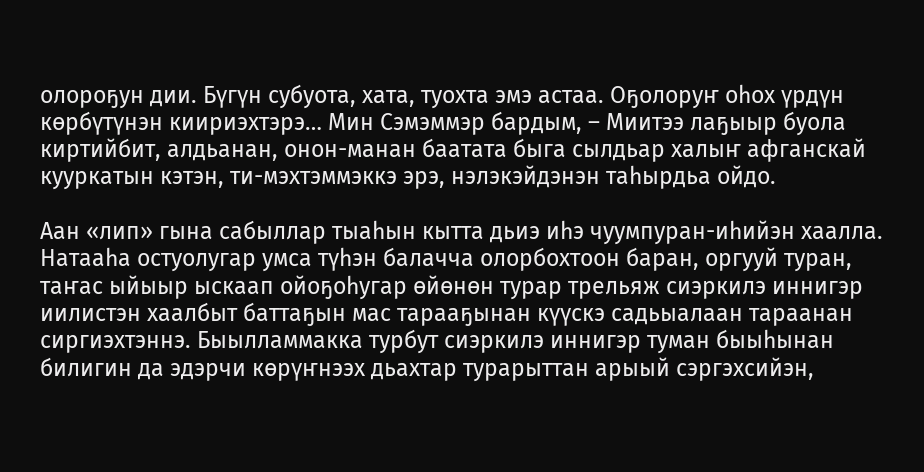олороҕун дии. Бүгүн субуота, хата, туохта эмэ астаа. Оҕолоруҥ оһох үрдүн көрбүтүнэн киириэхтэрэ… Мин Сэмэммэр бардым, – Миитээ лаҕыыр буола киртийбит, алдьанан, онон-манан баатата быга сылдьар халыҥ афганскай кууркатын кэтэн, ти-мэхтэммэккэ эрэ, нэлэкэйдэнэн таһырдьа ойдо.

Аан «лип» гына сабыллар тыаһын кытта дьиэ иһэ чуумпуран-иһийэн хаалла. Натааһа остуолугар умса түһэн балачча олорбохтоон баран, оргууй туран, таҥас ыйыыр ыскаап ойоҕоһугар өйөнөн турар трельяж сиэркилэ иннигэр иилистэн хаалбыт баттаҕын мас тарааҕынан күүскэ садьыалаан тараанан сиргиэхтэннэ. Быылламмакка турбут сиэркилэ иннигэр туман быыһынан билигин да эдэрчи көрүҥнээх дьахтар турарыттан арыый сэргэхсийэн,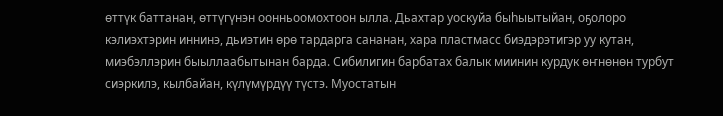өттүк баттанан, өттүгүнэн оонньоомохтоон ылла. Дьахтар уоскуйа быһыытыйан, оҕолоро кэлиэхтэрин иннинэ, дьиэтин өрө тардарга сананан, хара пластмасс биэдэрэтигэр уу кутан, миэбэллэрин быыллаабытынан барда. Сибилигин барбатах балык миинин курдук өҥнөнөн турбут сиэркилэ, кылбайан, күлүмүрдүү түстэ. Муостатын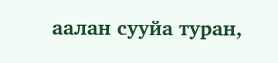аалан сууйа туран,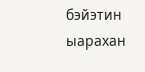бэйэтин ыарахан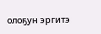олоҕун эргитэ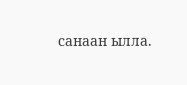санаан ылла.